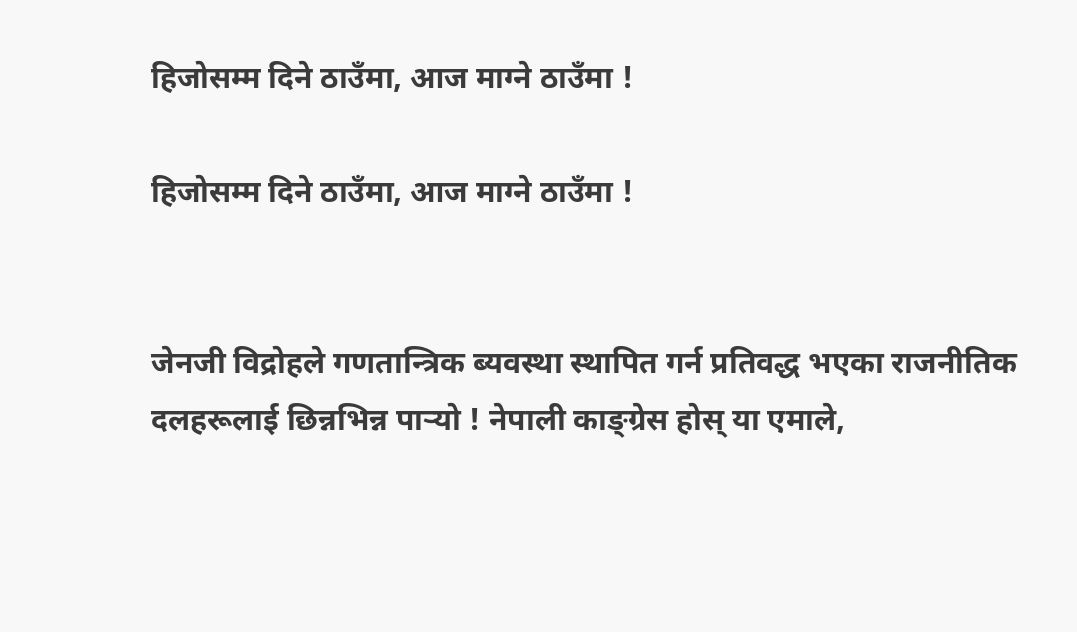हिजोसम्म दिने ठाउँमा, आज माग्ने ठाउँमा !

हिजोसम्म दिने ठाउँमा, आज माग्ने ठाउँमा !


जेनजी विद्रोहले गणतान्त्रिक ब्यवस्था स्थापित गर्न प्रतिवद्ध भएका राजनीतिक दलहरूलाई छिन्नभिन्न पाऱ्यो ! नेपाली काङ्ग्रेस होस् या एमाले,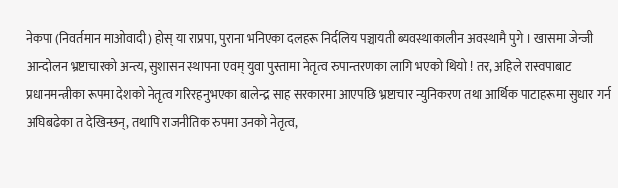नेकपा (निवर्तमान माओवादी) होस् या राप्रपा, पुराना भनिएका दलहरू निर्दलिय पञ्चायती ब्यवस्थाकालीन अवस्थामै पुगे । खासमा जेन्जी आन्दोलन भ्रष्टाचारको अन्त्य, सुशासन स्थापना एवम् युवा पुस्तामा नेतृत्व रुपान्तरणका लागि भएको थियो ! तर, अहिले रास्वपाबाट प्रधानमन्त्रीका रूपमा देशको नेतृत्व गरिरहनुभएका बालेन्द्र साह सरकारमा आएपछि भ्रष्टाचार न्युनिकरण तथा आर्थिक पाटाहरूमा सुधार गर्न अघिबढेका त देखिन्छन्, तथापि राजनीतिक रुपमा उनको नेतृत्व,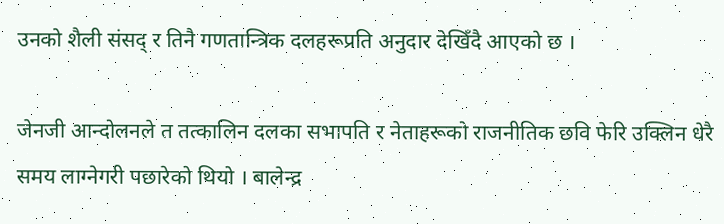उनको शैली संसद् र तिनै गणतान्त्रिक दलहरूप्रति अनुदार देखिँदै आएको छ ।

जेनजी आन्दोलनले त तत्कालिन दलका सभापति र नेताहरूको राजनीतिक छवि फेरि उक्लिन धेरै समय लाग्नेगरी पछारेको थियो । बालेन्द्र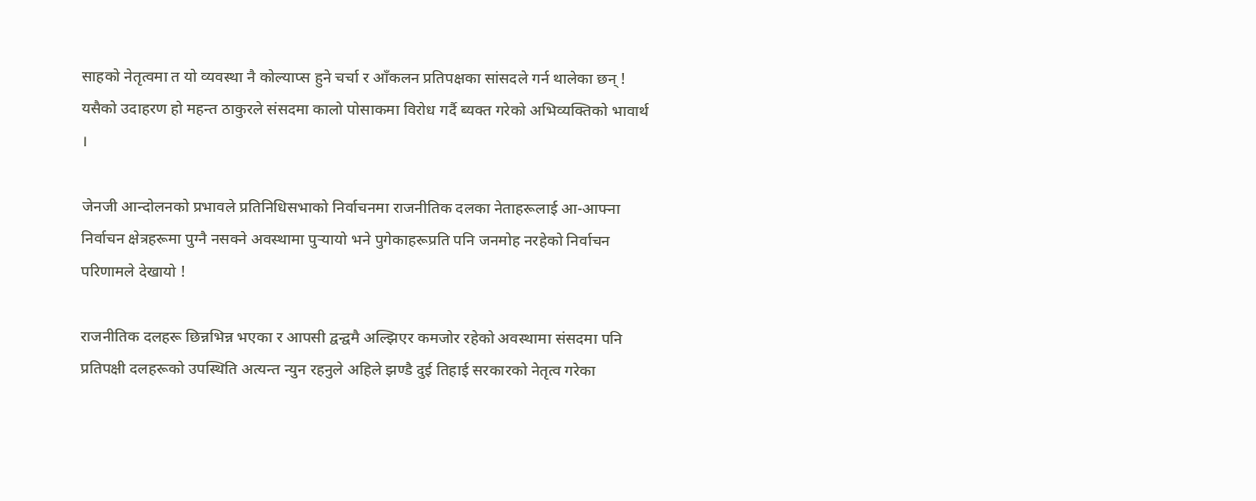साहको नेतृत्वमा त यो व्यवस्था नै कोल्याप्स हुने चर्चा र आँकलन प्रतिपक्षका सांसदले गर्न थालेका छन् ! यसैको उदाहरण हो महन्त ठाकुरले संसदमा कालो पोसाकमा विरोध गर्दै ब्यक्त गरेको अभिव्यक्तिको भावार्थ ।

जेनजी आन्दोलनको प्रभावले प्रतिनिधिसभाको निर्वाचनमा राजनीतिक दलका नेताहरूलाई आ-आफ्ना निर्वाचन क्षेत्रहरूमा पुग्नै नसक्ने अवस्थामा पुऱ्यायो भने पुगेकाहरूप्रति पनि जनमोह नरहेको निर्वाचन परिणामले देखायो !

राजनीतिक दलहरू छिन्नभिन्न भएका र आपसी द्वन्द्वमै अल्झिएर कमजोर रहेको अवस्थामा संसदमा पनि प्रतिपक्षी दलहरूको उपस्थिति अत्यन्त न्युन रहनुले अहिले झण्डै दुई तिहाई सरकारको नेतृत्व गरेका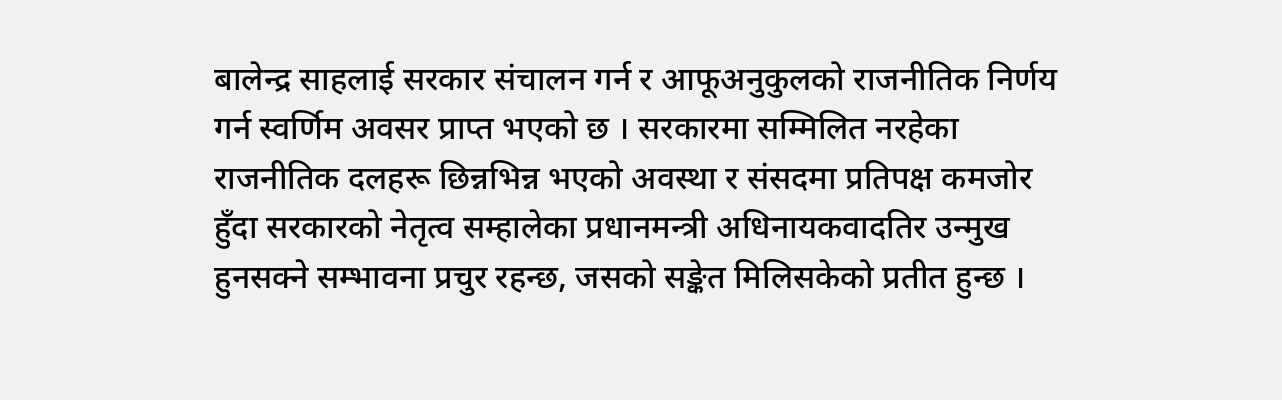बालेन्द्र साहलाई सरकार संचालन गर्न र आफूअनुकुलको राजनीतिक निर्णय गर्न स्वर्णिम अवसर प्राप्त भएको छ । सरकारमा सम्मिलित नरहेका राजनीतिक दलहरू छिन्नभिन्न भएको अवस्था र संसदमा प्रतिपक्ष कमजोर हुँदा सरकारको नेतृत्व सम्हालेका प्रधानमन्त्री अधिनायकवादतिर उन्मुख हुनसक्ने सम्भावना प्रचुर रहन्छ, जसको सङ्केत मिलिसकेको प्रतीत हुन्छ ।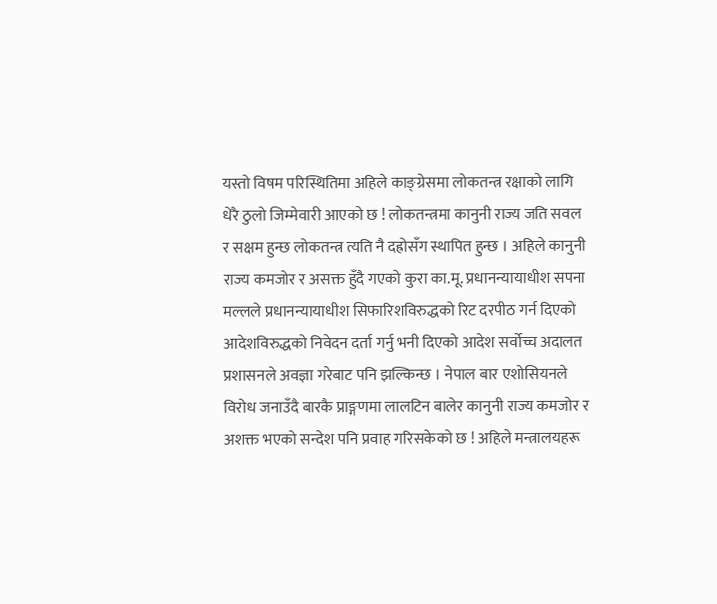यस्तो विषम परिस्थितिमा अहिले काङ्ग्रेसमा लोकतन्त्र रक्षाको लागि धेरै ठुलो जिम्मेवारी आएको छ ! लोकतन्त्रमा कानुनी राज्य जति सवल र सक्षम हुन्छ लोकतन्त्र त्यति नै दह्रोसँग स्थापित हुन्छ । अहिले कानुनी राज्य कमजोर र असक्त हुँदै गएको कुरा का.मू. प्रधानन्यायाधीश सपना मल्लले प्रधानन्यायाधीश सिफारिशविरुद्धको रिट दरपीठ गर्न दिएको आदेशविरुद्धको निवेदन दर्ता गर्नु भनी दिएको आदेश सर्वोच्च अदालत प्रशासनले अवज्ञा गरेबाट पनि झल्किन्छ । नेपाल बार एशोसियनले विरोध जनाउँदै बारकै प्राङ्गणमा लालटिन बालेर कानुनी राज्य कमजोर र अशक्त भएको सन्देश पनि प्रवाह गरिसकेको छ ! अहिले मन्त्रालयहरू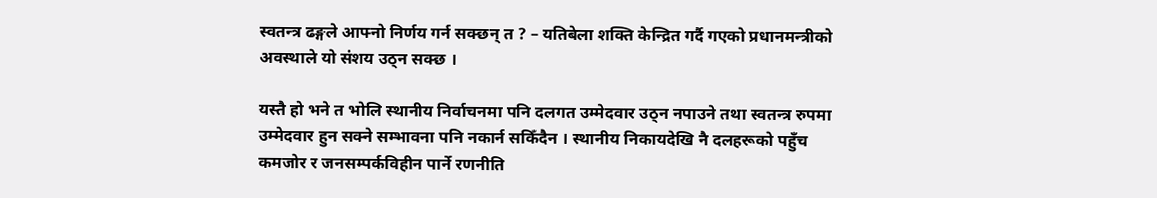स्वतन्त्र ढङ्गले आफ्नो निर्णय गर्न सक्छन् त ? – यतिबेला शक्ति केन्द्रित गर्दै गएको प्रधानमन्त्रीको अवस्थाले यो संशय उठ्न सक्छ ।

यस्तै हो भने त भोलि स्थानीय निर्वाचनमा पनि दलगत उम्मेदवार उठ्न नपाउने तथा स्वतन्त्र रुपमा उम्मेदवार हुन सक्ने सम्भावना पनि नकार्न सकिँदैन । स्थानीय निकायदेखि नै दलहरूको पहुँच कमजोर र जनसम्पर्कविहीन पार्ने रणनीति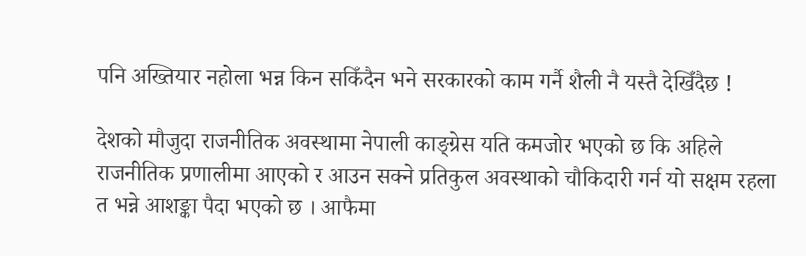पनि अख्तियार नहोला भन्न किन सकिँदैन भने सरकारको काम गर्नै शैली नै यस्तै देखिँदैछ !

देशको मौजुदा राजनीतिक अवस्थामा नेपाली काङ्ग्रेस यति कमजोर भएको छ कि अहिले राजनीतिक प्रणालीमा आएको र आउन सक्ने प्रतिकुल अवस्थाको चौकिदारी गर्न यो सक्षम रहला त भन्ने आशङ्का पैदा भएको छ । आफैमा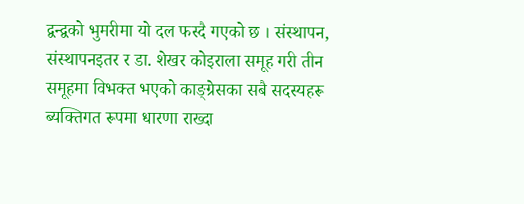द्वन्द्वको भुमरीमा यो दल फस्दै गएको छ । संस्थापन, संस्थापनइतर र डा. शेखर कोइराला समूह गरी तीन समूहमा विभक्त भएको काङ्ग्रेसका सबै सदस्यहरू ब्यक्तिगत रूपमा धारणा राख्दा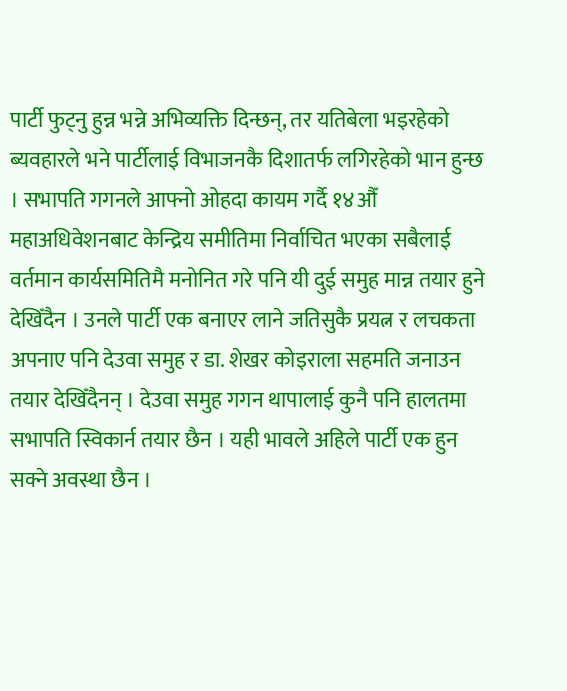पार्टी फुट्नु हुन्न भन्ने अभिव्यक्ति दिन्छन्, तर यतिबेला भइरहेको ब्यवहारले भने पार्टीलाई विभाजनकै दिशातर्फ लगिरहेको भान हुन्छ । सभापति गगनले आफ्नो ओहदा कायम गर्दै १४औँ महाअधिवेशनबाट केन्द्रिय समीतिमा निर्वाचित भएका सबैलाई वर्तमान कार्यसमितिमै मनोनित गरे पनि यी दुई समुह मान्न तयार हुने देखिँदैन । उनले पार्टी एक बनाएर लाने जतिसुकै प्रयत्न र लचकता अपनाए पनि देउवा समुह र डा. शेखर कोइराला सहमति जनाउन तयार देखिँदैनन् । देउवा समुह गगन थापालाई कुनै पनि हालतमा सभापति स्विकार्न तयार छैन । यही भावले अहिले पार्टी एक हुन सक्ने अवस्था छैन ।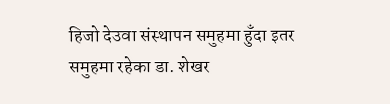हिजो देउवा संस्थापन समुहमा हुँदा इतर समुहमा रहेका डा. शेखर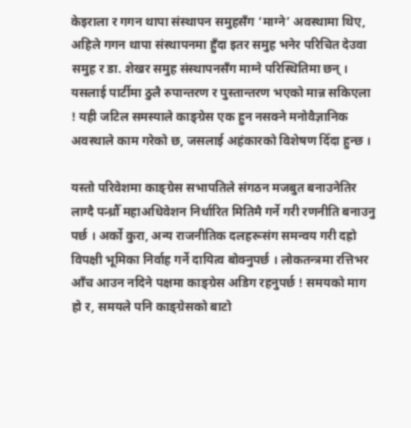केइराला र गगन थापा संस्थापन समुहसँग ‘माग्ने’ अवस्थामा थिए, अहिले गगन थापा संस्थापनमा हुँदा इतर समुह भनेर परिचित देउवा समुह र डा. शेखर समुह संस्थापनसँग माग्ने परिस्थितिमा छन् । यसलाई पार्टीमा ठुलै रुपान्तरण र पुस्तान्तरण भएको मान्न सकिएला ! यही जटिल समस्याले काङ्ग्रेस एक हुन नसक्ने मनोवैज्ञानिक अवस्थाले काम गरेको छ, जसलाई अहंकारको विशेषण दिँदा हुन्छ ।

यस्तो परिवेशमा काङ्ग्रेस सभापतिले संगठन मजबुत बनाउनेतिर लाग्दै पन्ध्रौँ महाअधिवेशन निर्धारित मितिमै गर्ने गरी रणनीति बनाउनु पर्छ । अर्को कुरा, अन्य राजनीतिक दलहरूसंग समन्वय गरी दह्रो विपक्षी भूमिका निर्वाह गर्ने दायित्व बोक्नुपर्छ । लोकतन्त्रमा रत्तिभर आँच आउन नदिने पक्षमा काङ्ग्रेस अडिग रहनुपर्छ ! समयको माग हो र, समयले पनि काङ्ग्रेसको बाटो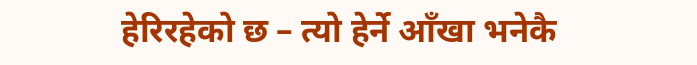हेरिरहेको छ – त्यो हेर्ने आँखा भनेकै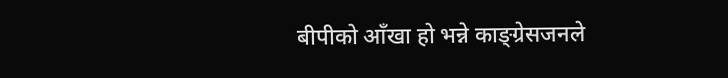बीपीको आँखा हो भन्ने काङ्ग्रेसजनले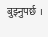बुझ्नुपर्छ ।